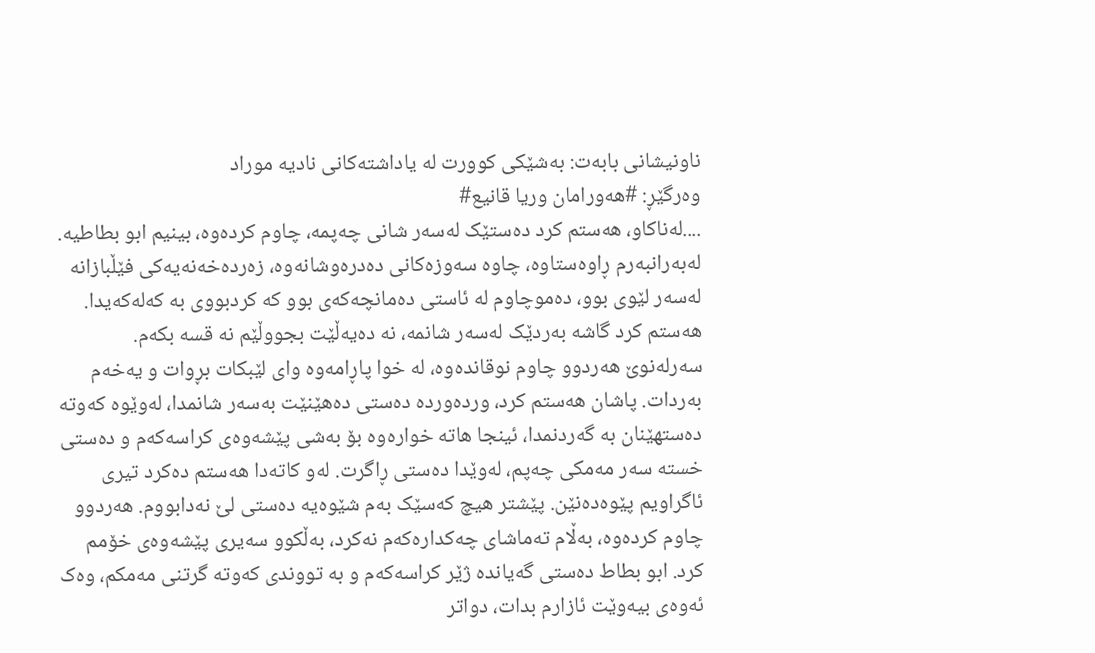ناونیشانی بابەت: بەشێکی کوورت لە یاداشتەکانی نادیە موراد
وەرگێڕ: #هەورامان وریا قانیع#
....لەناکاو، هەستم کرد دەستێک لەسەر شانی چەپمە، چاوم کردەوە، بینیم ابو بطاطیە. لەبەرانبەرم ڕاوەستاوە، چاوە سەوزەکانی دەدرەوشانەوە، زەردەخەنەیەکی فێڵبازانە لەسەر لێوی بوو، دەموچاوم لە ئاستی دەمانچەکەی بوو کە کردبووی بە کەلەکەیدا. هەستم کرد گاشە بەردێک لەسەر شانمە، نە دەیەڵێت بجووڵێم نە قسە بکەم. سەرلەنوێ هەردوو چاوم نوقاندەوە، لە خوا پاڕامەوە وای لێبکات بڕوات و یەخەم بەردات. پاشان هەستم کرد، وردەوردە دەستی دەهێنێت بەسەر شانمدا، لەوێوە کەوتە دەستهێنان بە گەردنمدا، ئینجا هاتە خوارەوە بۆ بەشی پێشەوەی کراسەکەم و دەستی خستە سەر مەمکی چەپم، لەوێدا دەستی ڕاگرت. لەو کاتەدا هەستم دەکرد تیری ئاگراویم پێوەدەنێن. پێشتر هیچ کەسێک بەم شێوەیە دەستی لێ نەدابووم. هەردوو چاوم کردەوە، بەڵام تەماشای چەکدارەکەم نەکرد، بەڵکوو سەیری پێشەوەی خۆمم کرد. ابو بطاط دەستی گەیاندە ژێر کراسەکەم و بە تووندی کەوتە گرتنی مەمکم، وەک ئەوەی بیەوێت ئازارم بدات، دواتر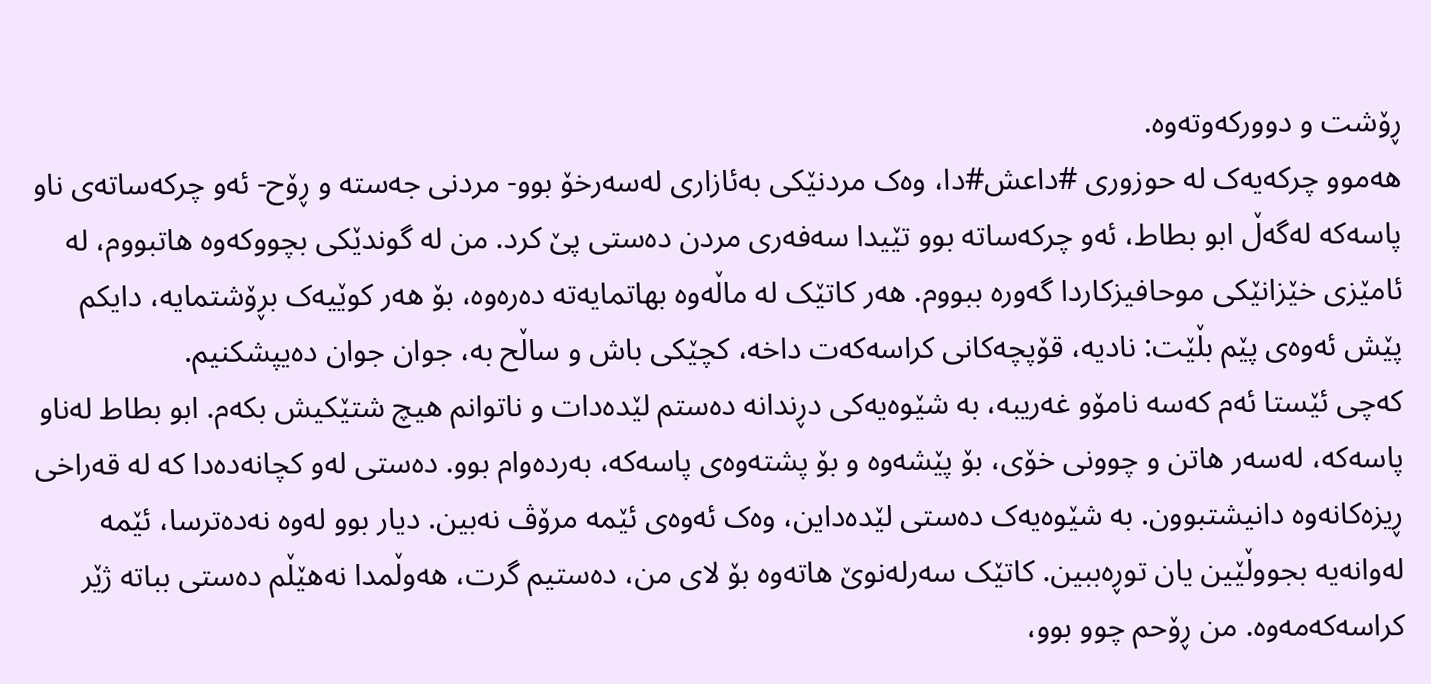ڕۆشت و دوورکەوتەوە.
هەموو چرکەیەک لە حوزوری #داعش#دا، وەک مردنێکی بەئازاری لەسەرخۆ بوو- مردنی جەستە و ڕۆح- ئەو چرکەساتەی ناو پاسەکە لەگەڵ ابو بطاط، ئەو چرکەساتە بوو تێیدا سەفەری مردن دەستی پێ کرد. من لە گوندێکی بچووکەوە هاتبووم، لە ئامێزی خێزانێکی موحافیزکاردا گەورە ببووم. هەر کاتێک لە ماڵەوە بهاتمایەتە دەرەوە، بۆ هەر کوێیەک بڕۆشتمایە، دایکم پێش ئەوەی پێم بڵێت: نادیە، قۆپچەکانی کراسەکەت داخە، کچێکی باش و ساڵح بە، جوان جوان دەیپشکنیم.
کەچی ئێستا ئەم کەسە نامۆو غەریبە، بە شێوەیەکی دڕندانە دەستم لێدەدات و ناتوانم هیچ شتێکیش بکەم. ابو بطاط لەناو پاسەکە، لەسەر هاتن و چوونی خۆی، بۆ پێشەوە و بۆ پشتەوەی پاسەکە، بەردەوام بوو. دەستی لەو کچانەدەدا کە لە قەراخی ڕیزەکانەوە دانیشتبوون. بە شێوەیەک دەستی لێدەداین، وەک ئەوەی ئێمە مرۆڤ نەبین. دیار بوو لەوە نەدەترسا، ئێمە لەوانەیە بجووڵێین یان توڕەببین. کاتێک سەرلەنوێ هاتەوە بۆ لای من، دەستیم گرت، هەوڵمدا نەهێڵم دەستی بباتە ژێر کراسەکەمەوە. من ڕۆحم چوو بوو،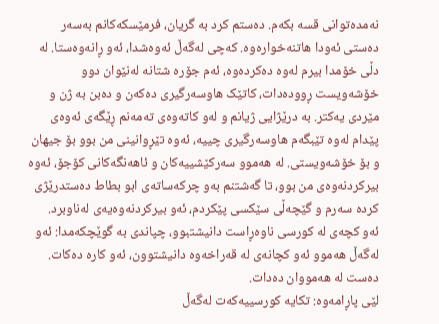نەمدەتوانی قسە بکەم. دەستم کرد بە گریان، فرمێسکەکانم بەسەر دەستی ئەودا هاتنەخوارەوە. کەچی لەگەڵ ئەوەشدا، ئەو ڕانەوەستا. لە دڵی خۆمدا بیرم لەوە دەکردەوە، ئەم جۆرە شتانە لەنێوان دوو خۆشەویست ڕوودەدات، کاتێک هاوسەرگیری دەکەن و دەبن بە ژن و مێردی یەکتر. بە درێژایی ژیانم و لەو کاتەوەی تەمەنم ڕێگەی ئەوەی پێدام لەوە تێبگەم هاوسەرگیری چییە، ئەوە تێڕوانینی من بوو بۆ جیهان و بۆ خۆشەویستی. لە هەموو سەرکێشییەکان و ئاهەنگەکانی کۆجۆ، ئەوە بیرکردنەوەی من بوو، تا گەشتنم بەو چرکەساتەی ابو بطاط دەستدرێژی کردە سەرم و گێچەڵی سێکسی پێکردم، ئەو بیرکردنەوەیەی لەناوبرد.
ئەو کچەی لە کورسی ناوەڕاست دانیشتبوو، چپاندی بە گوێچکەمدا: ئەو لەگەڵ هەموو ئەو کچانەی لە قەراخەوە دانیشتوون، ئەو کارە دەکات. دەست لە هەمووان دەدات.
لێی پاڕامەوە: تکایە کورسییەکەت لەگەڵ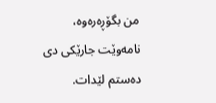من بگۆڕەرەوە، نامەوێت جارێکی دی دەستم لێدات.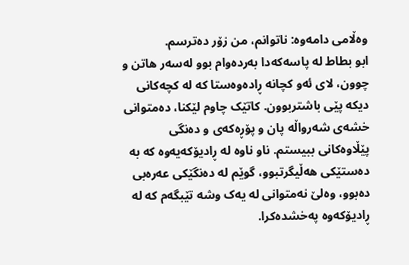وەڵامی دامەوە: ناتوانم، من زۆر دەترسم.
ابو بطاط لە پاسەکەدا بەردەوام بوو لەسەر هاتن و چوون، لای ئەو کچانە ڕادەوەستا کە لە کچەکانی دیکە پێی باشتربوون. کاتێک چاوم لێکنا، دەمتوانی خشەی شەرواڵە پان و پۆڕەکەی و دەنگی پێڵاوەکانی ببیستم. ناو ناوە لە ڕادیۆکەیەوە کە بە دەستێکی هەڵیگرتبوو، گوێم لە دەنگێکی عەرەبی دەبوو، وەلێ نەمتوانی لە یەک وشە تێبگەم کە لە ڕادیۆکەوە پەخشدەکرا.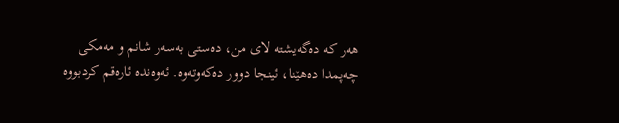هەر کە دەگەیشتە لای من، دەستی بەسەر شانم و مەمکی چەپمدا دەهێنا، ئینجا دوور دەکەوتەوە. ئەوەندە ئارەقم کردبووە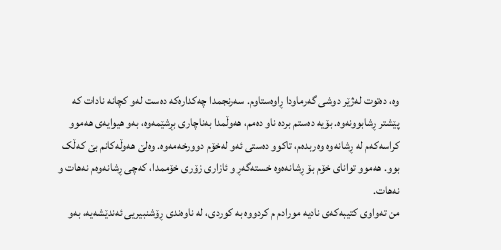وە، دەتوت لەژێر دوشی گەرماودا ڕاوەستاوم. سەرنجمدا چەکدارەکە دەست لەو کچانە نادات کە پێشتر ڕشابوونەوە. بۆیە دەستم بردە ناو دەمم، هەوڵمدا بەناچاری بڕشێمەوە، بەو هیوایەی هەموو کراسەکەم لە ڕشانەوە وەربدەم، تاکوو دەستی ئەو لەخۆم دوورخەمەوە. وەلێ هەوڵەکانم بێ کەڵک بوو. هەموو توانای خۆم بۆ ڕشانەەوە خستەگەڕ و ئازاری زۆری خۆممدا، کەچی ڕشانەوەم نەهات و نەهات.
من تەواوی کتیبەکەی نادیە مورادم م کردووە بە کوردی، لە ناوەندی ڕۆشنبیریی ئەندێشەیە، بەو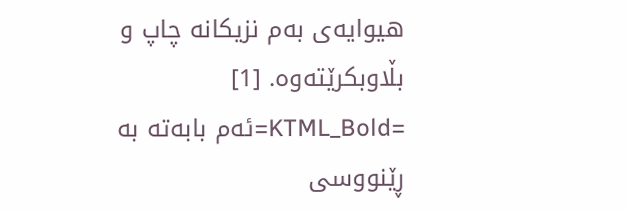هیوایەی بەم نزیکانە چاپ و بڵاوبکرێتەوە. [1]
=KTML_Bold=ئەم بابەتە بە ڕێنووسی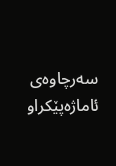سەرچاوەی ئاماژەپێکراو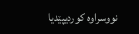نووسراوە کوردیپێدیا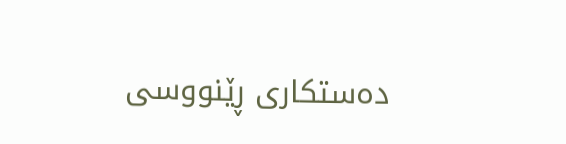دەستکاری ڕێنووسی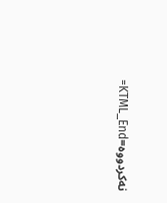نەکردووە=KTML_End=